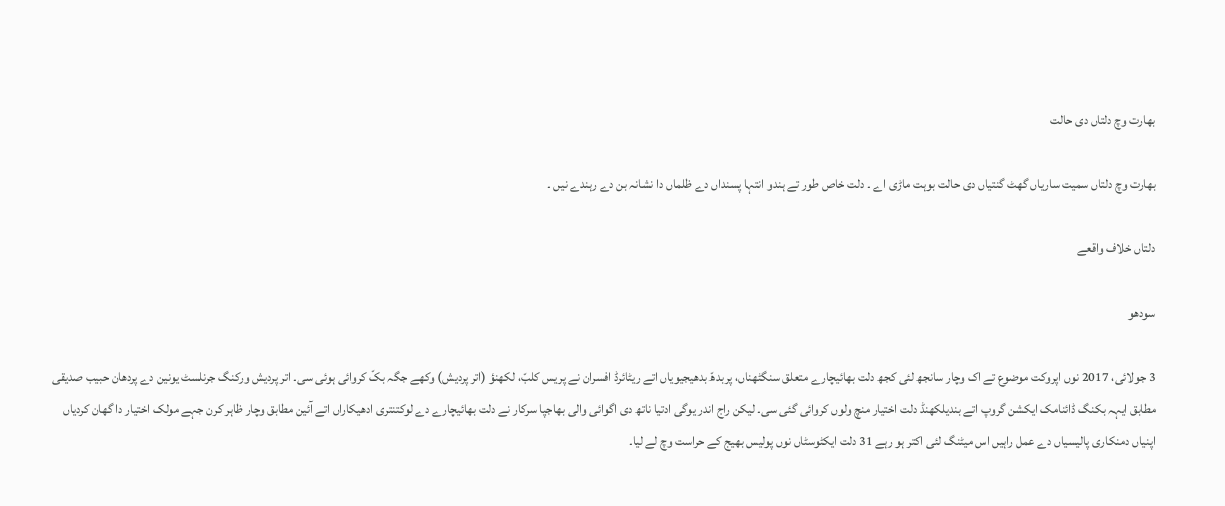بھارت وچ دلتاں دی حالت

بھارت وچ دلتاں سمیت ساریاں گھٹ گنتیاں دی حالت بوہت ماڑی اے ۔ دلت خاص طور تے ہندو انتہا پسنداں دے ظلماں دا نشانہ بن دے رہندے نیں ۔

دلتاں خلاف واقعے

سودھو

3 جولائی، 2017 نوں اپروکت موضوع تے اک وچار سانجھ لئی کجھ دلت بھائیچارے متعلق سنگٹھناں، پربدھّ بدھیجیویاں اتے ریٹائرڈ افسران نے پریس کلبّ، لکھنؤ (اتر پردیش) وکھے جگہ بکّ کروائی ہوئی سی۔ اتر پردیش ورکنگ جرنلسٹ یونین دے پردھان حبیب صدیقی مطابق ایہہ بکنگ ڈائنامک ایکشن گروپ اتے بندیلکھنڈ دلت اختیار منچ ولوں کروائی گئی سی۔ لیکن راج اندر یوگی ادتیا ناتھ دی اگوائی والی بھاجپا سرکار نے دلت بھائیچارے دے لوکتنتری ادھیکاراں اتے آئین مطابق وچار ظاہر کرن جہے مولک اختیار دا گھان کردیاں اپنیاں دمنکاری پالیسیاں دے عمل راہیں اس میٹنگ لئی اکتر ہو رہے 31 دلت ایکٹوسٹاں نوں پولیس بھیج کے حراست وچ لے لیا۔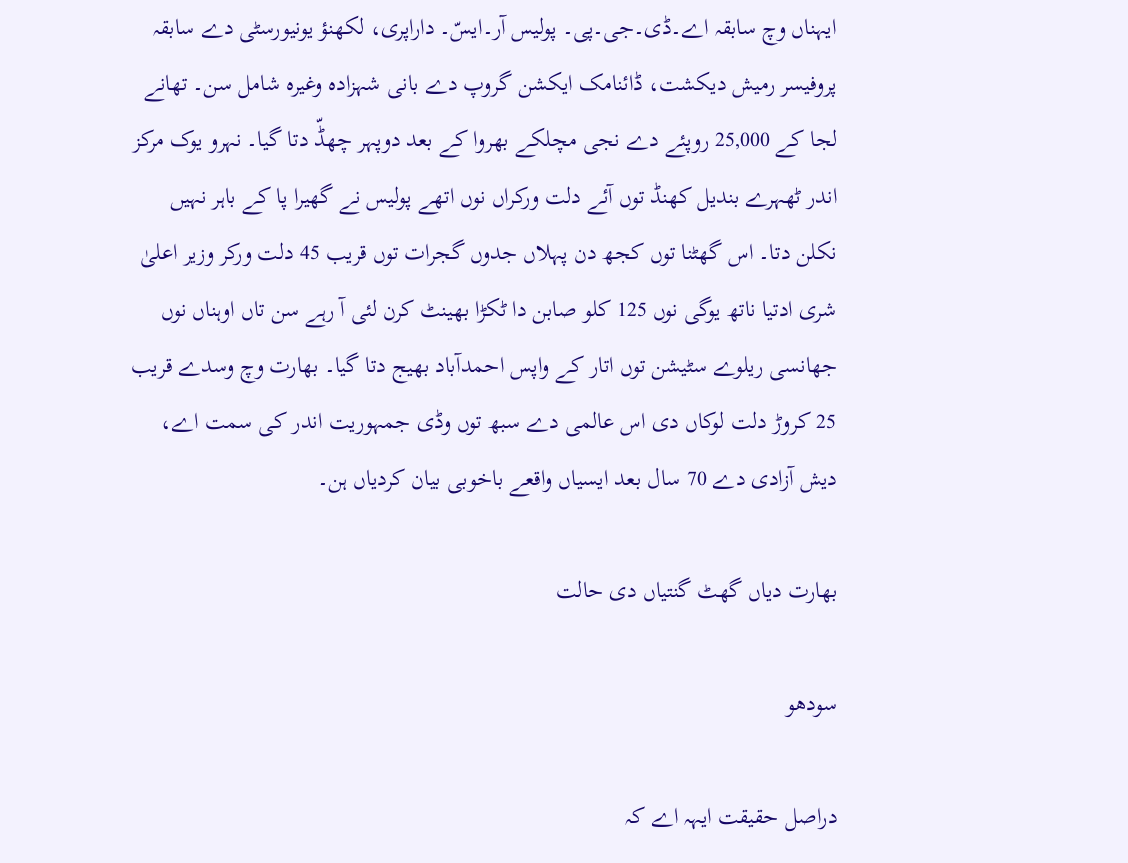ایہناں وچ سابقہ اے۔ڈی۔جی۔پی۔ پولیس آر۔ایسّ۔ داراپری، لکھنؤ یونیورسٹی دے سابقہ پروفیسر رمیش دیکشت، ڈائنامک ایکشن گروپ دے بانی شہزادہ وغیرہ شامل سن۔ تھانے لجا کے 25,000 روپئے دے نجی مچلکے بھروا کے بعد دوپہر چھڈّ دتا گیا۔ نہرو یوک مرکز اندر ٹھہرے بندیل کھنڈ توں آئے دلت ورکراں نوں اتھے پولیس نے گھیرا پا کے باہر نہیں نکلن دتا۔ اس گھٹنا توں کجھ دن پہلاں جدوں گجرات توں قریب 45 دلت ورکر وزیر اعلیٰ شری ادتیا ناتھ یوگی نوں 125 کلو صابن دا ٹکڑا بھینٹ کرن لئی آ رہے سن تاں اوہناں نوں جھانسی ریلوے سٹیشن توں اتار کے واپس احمدآباد بھیج دتا گیا۔ بھارت وچ وسدے قریب 25 کروڑ دلت لوکاں دی اس عالمی دے سبھ توں وڈی جمہوریت اندر کی سمت اے، دیش آزادی دے 70 سال بعد ایسیاں واقعے باخوبی بیان کردیاں ہن۔

بھارت دیاں گھٹ گنتیاں دی حالت

سودھو

دراصل حقیقت ایہہ اے کہ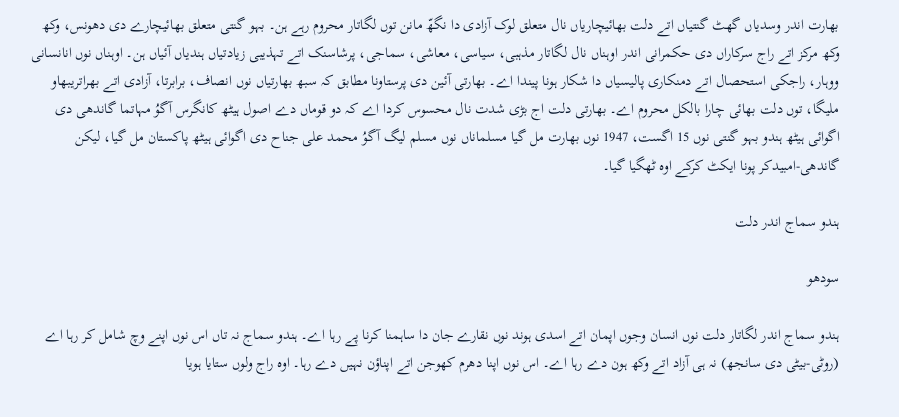بھارت اندر وسدیاں گھٹ گنتیاں اتے دلت بھائیچاریاں نال متعلق لوک آزادی دا نگھّ مانن توں لگاتار محروم رہے ہن۔ بہو گنتی متعلق بھائیچارے دی دھونس، وکھ وکھ مرکز اتے راج سرکاراں دی حکمرانی اندر اوہناں نال لگاتار مذہبی، سیاسی، معاشی، سماجی، پرشاسنک اتے تہذیبی زیادتیاں ہندیاں آئیاں ہن۔ اوہناں نوں انانسانی ووہار، راجکی استحصال اتے دمنکاری پالیسیاں دا شکار ہونا پیندا اے۔ بھارتی آئین دی پرستاونا مطابق کہ سبھ بھارتیاں نوں انصاف، برابرتا، آزادی اتے بھراتریبھاو ملیگا، توں دلت بھائی چارا بالکل محروم اے۔ بھارتی دلت اج بڑی شدت نال محسوس کردا اے کہ دو قوماں دے اصول ہیٹھ کانگرس آگوُ مہاتما گاندھی دی اگوائی ہیٹھ ہندو بہو گنتی نوں 15 اگست، 1947 نوں بھارت مل گیا مسلماناں نوں مسلم لیگ آگوُ محمد علی جناح دی اگوائی ہیٹھ پاکستان مل گیا، لیکن گاندھی-امبیدکر پونا ایکٹ کرکے اوہ ٹھگیا گیا۔

ہندو سماج اندر دلت

سودھو

ہندو سماج اندر لگاتار دلت نوں انسان وجوں اپمان اتے اسدی ہوند نوں نقارے جان دا ساہمنا کرنا پے رہا اے۔ ہندو سماج نہ تاں اس نوں اپنے وچ شامل کر رہا اے (روٹی-بیٹی دی سانجھ) نہ ہی آزاد اتے وکھ ہون دے رہا اے۔ اس نوں اپنا دھرم کھوجن اتے اپناؤن نہیں دے رہا۔ اوہ راج ولوں ستایا ہویا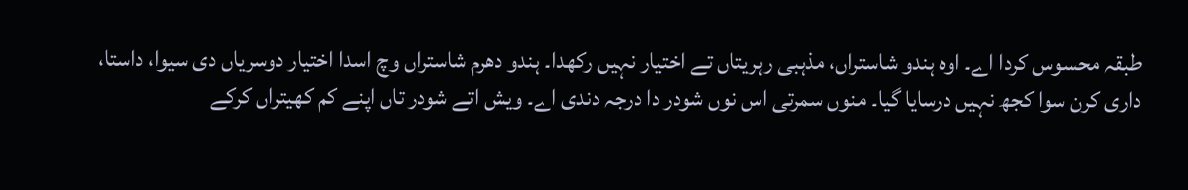طبقہ محسوس کردا اے۔ اوہ ہندو شاستراں، مذہبی رہریتاں تے اختیار نہیں رکھدا۔ ہندو دھرم شاستراں وچ اسدا اختیار دوسریاں دی سیوا، داستا، داری کرن سوا کجھ نہیں درسایا گیا۔ منوں سمرتی اس نوں شودر دا درجہ دندی اے۔ ویش اتے شودر تاں اپنے کم کھیتراں کرکے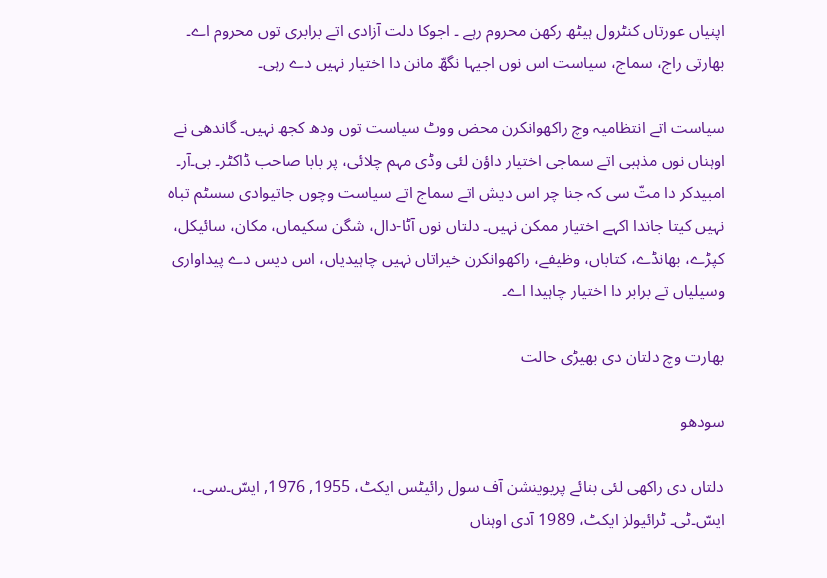اپنیاں عورتاں کنٹرول ہیٹھ رکھن محروم رہے ۔ اجوکا دلت آزادی اتے برابری توں محروم اے۔ بھارتی راج، سماج، سیاست اس نوں اجیہا نگھّ مانن دا اختیار نہیں دے رہی۔

سیاست اتے انتظامیہ وچ راکھوانکرن محض ووٹ سیاست توں ودھ کجھ نہیں۔ گاندھی نے اوہناں نوں مذہبی اتے سماجی اختیار داؤن لئی وڈی مہم چلائی، پر بابا صاحب ڈاکٹر۔ بی۔آر۔ امبیدکر دا متّ سی کہ جنا چر اس دیش اتے سماج اتے سیاست وچوں جاتیوادی سسٹم تباہ نہیں کیتا جاندا اکہے اختیار ممکن نہیں۔ دلتاں نوں آٹا-دال، شگن سکیماں، مکان، سائیکل، کپڑے، بھانڈے، کتاباں، وظیفے، راکھوانکرن خیراتاں نہیں چاہیدیاں، اس دیس دے پیداواری وسیلیاں تے برابر دا اختیار چاہیدا اے۔

بھارت وچ دلتان دی بھیڑی حالت

سودھو

دلتاں دی راکھی لئی بنائے پریوینشن آف سول رائیٹس ایکٹ، 1955, 1976, ایسّ۔سی۔، ایسّ۔ٹی۔ ٹرائیولز ایکٹ، 1989 آدی اوہناں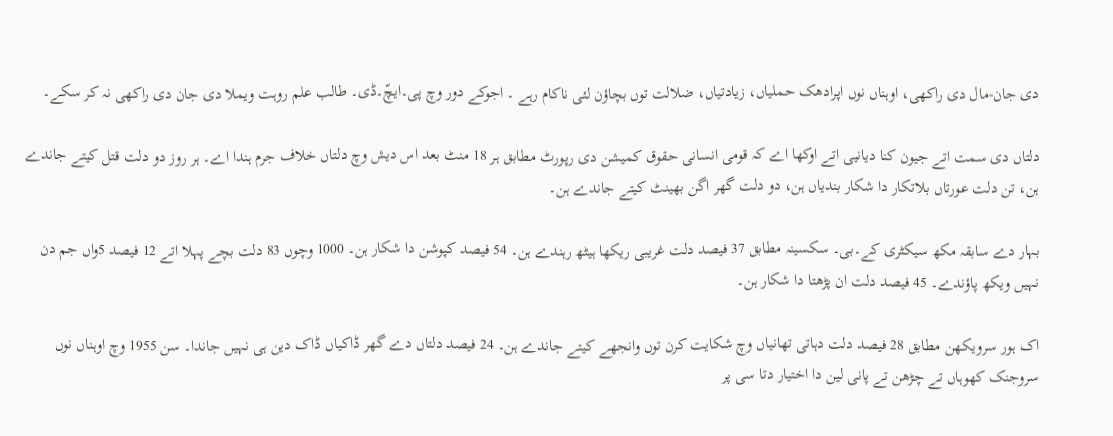دی جان-مال دی راکھی، اوہناں نوں اپرادھک حملیاں، زیادتیاں، ضلالت توں بچاؤن لئی ناکام رہے ۔ اجوکے دور وچ پی۔ایچّ۔ڈی۔ طالب علم روہت ویملا دی جان دی راکھی نہ کر سکے۔

دلتاں دی سمت اتے جیون کنا دیانیی اتے اوکھا اے کہ قومی انسانی حقوق کمیشن دی رپورٹ مطابق ہر 18 منٹ بعد اس دیش وچ دلتاں خلاف جرم ہندا اے۔ ہر روز دو دلت قتل کیتے جاندے ہن، تن دلت عورتاں بلاتکار دا شکار بندیاں ہن، دو دلت گھر اگن بھینٹ کیتے جاندے ہن۔

بہار دے سابقہ مکھ سیکٹری کے۔بی۔ سکسینہ مطابق 37 فیصد دلت غریبی ریکھا ہیٹھ رہندے ہن۔ 54 فیصد کپوشن دا شکار ہن۔ 1000 وچوں 83 دلت بچے پہلا اتے 12 فیصد 5واں جم دن نہیں ویکھ پاؤندے۔ 45 فیصد دلت ان پڑھتا دا شکار ہن۔

اک ہور سرویکھن مطابق 28 فیصد دلت دہاتی تھانیاں وچ شکایت کرن توں وانجھے کیتے جاندے ہن۔ 24 فیصد دلتاں دے گھر ڈاکیاں ڈاک دین ہی نہیں جاندا۔ سن 1955 وچ اوہناں نوں سروجنک کھوہاں تے چڑھن تے پانی لین دا اختیار دتا سی پر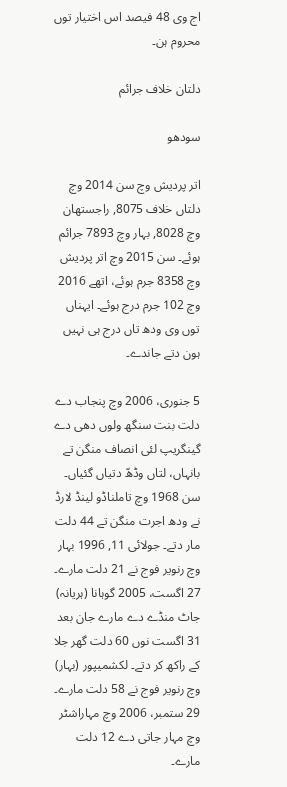اج وی 48 فیصد اس اختیار توں محروم ہن۔

دلتان خلاف جرائم

سودھو

اتر پردیش وچ سن 2014 وچ دلتاں خلاف 8075, راجستھان وچ 8028, بہار وچ 7893 جرائم ہوئے۔ سن 2015 وچ اتر پردیش وچ 8358 جرم ہوئے، اتھے 2016 وچ 102 جرم درج ہوئے۔ ایہناں توں وی ودھ تاں درج ہی نہیں ہون دتے جاندے۔

5 جنوری، 2006 وچ پنجاب دے دلت بنت سنگھ ولوں دھی دے گینگریپ لئی انصاف منگن تے بانہاں، لتاں وڈھّ دتیاں گئیاں۔ سن 1968 وچ تاملناڈو لینڈ لارڈ نے ودھ اجرت منگن تے 44 دلت مار دتے۔ جولائی 11, 1996 بہار وچ رنویر فوج نے 21 دلت مارے۔ 27 اگست، 2005 گوہانا (ہریانہ) جاٹ منڈے دے مارے جان بعد 31 اگست نوں 60 دلت گھر جلا کے راکھ کر دتے۔ لکشمیپور (بہار) وچ رنویر فوج نے 58 دلت مارے۔ 29 ستمبر، 2006 وچ مہاراشٹر وچ مہار جاتی دے 12 دلت مارے۔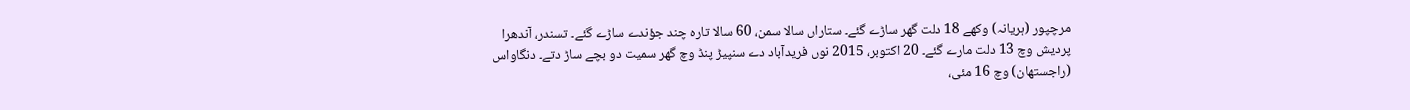مرچپور (ہریانہ) وکھے 18 دلت گھر ساڑے گئے۔ ستاراں سالا سمن، 60 سالا تارہ چند جؤندے ساڑے گئے۔ تسندر، آندھرا پردیش وچ 13 دلت مارے گئے۔ 20 اکتوبر، 2015 نوں فریدآباد دے سنپیڑ پنڈ وچ گھر سمیت دو بچے ساڑ دتے۔ دنگاواس (راجستھان) وچ 16 مئی،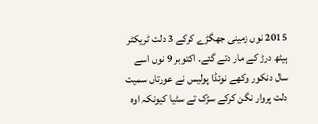2015 نوں زمینی جھگڑے کرکے 3 دلت ٹریکٹر ہیٹھ درڑ کے مار دتے گئے۔ اکتوبر 9 نوں اسے سال دنکور وکھے نوئڈا پولیس نے عورتاں سمیت دلت پروار نگن کرکے سڑک تے سٹیا کیونکہ اوہ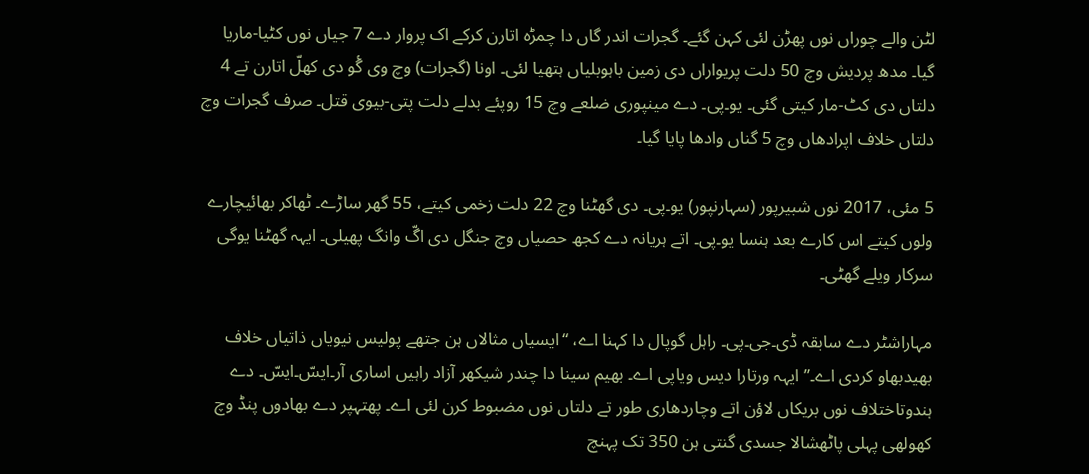لٹن والے چوراں نوں پھڑن لئی کہن گئے۔ گجرات اندر گاں دا چمڑہ اتارن کرکے اک پروار دے 7 جیاں نوں کٹیا-ماریا گیا۔ مدھ پردیش وچ 50 دلت پریواراں دی زمین باہوبلیاں ہتھیا لئی۔ اونا (گجرات) وچ وی گٔو دی کھلّ اتارن تے 4 دلتاں دی کٹ-مار کیتی گئی۔ یو۔پی۔ دے مینپوری ضلعے وچ 15 روپئے بدلے دلت پتی-بیوی قتل۔ صرف گجرات وچ دلتاں خلاف اپرادھاں وچ 5 گناں وادھا پایا گیا۔

5 مئی، 2017 نوں شبیرپور (سہارنپور) یو۔پی۔ دی گھٹنا وچ 22 دلت زخمی کیتے، 55 گھر ساڑے۔ ٹھاکر بھائیچارے ولوں کیتے اس کارے بعد ہنسا یو۔پی۔ اتے ہریانہ دے کجھ حصیاں وچ جنگل دی اگّ وانگ پھیلی۔ ایہہ گھٹنا یوگی سرکار ویلے گھٹی۔

مہاراشٹر دے سابقہ ڈی۔جی۔پی۔ راہل گوپال دا کہنا اے، “ایسیاں مثالاں ہن جتھے پولیس نیویاں ذاتیاں خلاف بھیدبھاو کردی اے۔” ایہہ ورتارا دیس ویاپی اے۔ بھیم سینا دا چندر شیکھر آزاد راہیں اساری آر۔ایسّ۔ایسّ۔ دے ہندوتاختلاف نوں بریکاں لاؤن اتے وچاردھاری طور تے دلتاں نوں مضبوط کرن لئی اے۔ پھتہپر دے بھادوں پنڈ وچ کھولھی پہلی پاٹھشالا جسدی گنتی ہن 350 تک پہنچ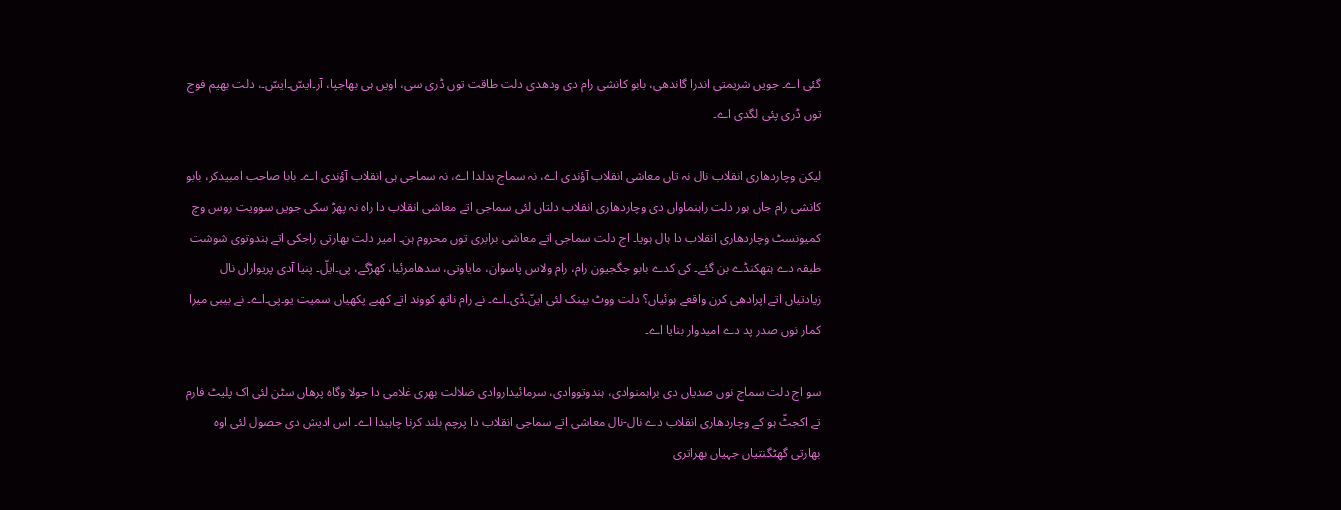گئی اے۔ جویں شریمتی اندرا گاندھی، بابو کانشی رام دی ودھدی دلت طاقت توں ڈری سی، اویں ہی بھاجپا، آر۔ایسّ۔ایسّ۔، دلت بھیم فوج توں ڈری پئی لگدی اے۔

لیکن وچاردھاری انقلاب نال نہ تاں معاشی انقلاب آؤندی اے، نہ سماج بدلدا اے، نہ سماجی ہی انقلاب آؤندی اے۔ بابا صاحب امبیدکر، بابو کانشی رام جاں ہور دلت راہنماواں دی وچاردھاری انقلاب دلتاں لئی سماجی اتے معاشی انقلاب دا راہ نہ پھڑ سکی جویں سوویت روس وچ کمیونسٹ وچاردھاری انقلاب دا ہال ہویا۔ اج دلت سماجی اتے معاشی برابری توں محروم ہن۔ امیر دلت بھارتی راجکی اتے ہندوتوی شوشت طبقہ دے ہتھکنڈے بن گئے۔ کی کدے بابو جگجیون رام، رام ولاس پاسوان، مایاوتی، سدھامرئیا، کھڑگے، پی۔ایلّ۔ پنیا آدی پریواراں نال زیادتیاں اتے اپرادھی کرن واقعے ہوئیاں؟ دلت ووٹ بینک لئی اینّ۔ڈی۔اے۔ نے رام ناتھ کووند اتے کھبے پکھیاں سمیت یو۔پی۔اے۔ نے بیبی میرا کمار نوں صدر پد دے امیدوار بنایا اے۔

سو اج دلت سماج نوں صدیاں دی براہمنوادی، ہندوتووادی، سرمائیداروادی ضلالت بھری غلامی دا جولا وگاہ پرھاں سٹن لئی اک پلیٹ فارم تے اکجٹّ ہو کے وچاردھاری انقلاب دے نال-نال معاشی اتے سماجی انقلاب دا پرچم بلند کرنا چاہیدا اے۔ اس ادیش دی حصول لئی اوہ بھارتی گھٹگنتیاں جہیاں بھراتری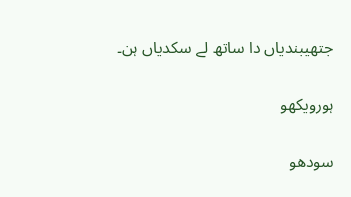جتھیبندیاں دا ساتھ لے سکدیاں ہن۔

ہورویکھو

سودھو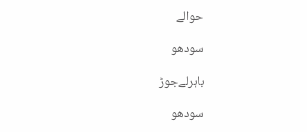حوالے

سودھو

باہرلےجوڑ

سودھو